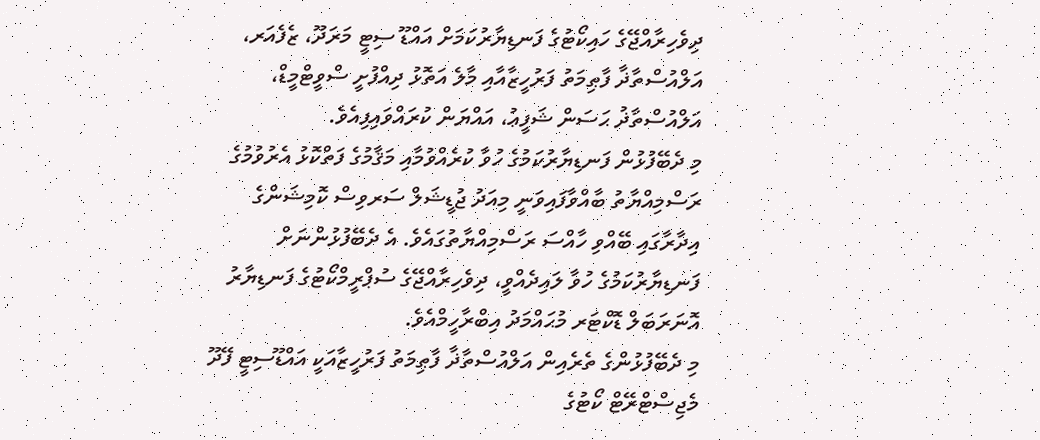ދިވެހިރާއްޖޭގެ ހައިކޯޓުގެ ފަނޑިޔާރުކަމަށް އައްޑޫ ސިޓީ މަރަދޫ، ޒެފެއަރ، އަލްއުސްތާޛާ ފާޠިމަތު ފަރުހީޒާއާއި މާލެ އަތޮޅު ދިއްފުށީ ސްވީޓްމީޑް، އަލްއުސްތާޛު ޙަސަން ޝަފީޢު، އައްޔަން ކުރައްވައިފިއެވެ.
މި ދެބޭފުޅުން ފަނޑިޔާރުކަމުގެ ހުވާ ކުރެއްވުމާއި މަޤާމުގެ ފަތްކޮޅު އެރުވުމުގެ ރަސްމިއްޔާތު ބާއްވާފައިވަނީ މިއަދު ޖުޑީޝަލް ސަރވިސް ކޮމިޝަންގެ އިދާރާގައި ބޭއްވި ހާއްސަ ރަސްމިއްޔާތުގައެވެ. އެ ދެބޭފުޅުންނަށް ފަނޑިޔާރުކަމުގެ ހުވާ ލައިދެއްވީ، ދިވެހިރާއްޖޭގެ ސުޕްރީމްކޯޓުގެ ފަނޑިޔާރު އޮނަރަބަލް ޑޮކްޓަރ މުޙައްމަދު އިބްރާހީމްއެވެ.
މި ދެބޭފުޅުންގެ ތެރެއިން އަލްއުސްތާޛާ ފާޠިމަތު ފަރުހީޒާއަކީ އައްޑޫސިޓީ ފޭދޫ މެޖިސްޓްރޭޓް ކޯޓުގެ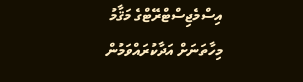އިސްމެޖިސްޓްރޭޓްގެ މަޤާމު މިހާތަނަށް އަދާކުރައްވަމުން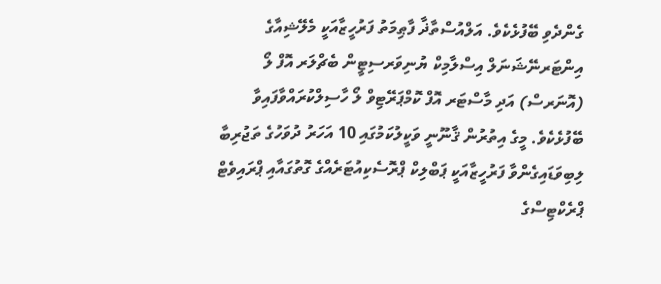ގެންދެވި ބޭފުޅެކެވެ. އަލްއުސްތާޛާ ފާޠިމަތު ފަރުހީޒާއަކީ މެލޭޝިއާގެ އިންޓަރނޭޝަނަލް އިސްލާމިކް ޔުނިވަރސިޓީން ބެޗްލަރ އޮފް ލޯ (އޮނަރސް) އަދި މާސްޓަރ އޮފް ކޮމްޕަރޭޓިވް ލޯ ހާސިލްކުރައްވާފައިވާ ބޭފުޅެކެވެ. މީގެ އިތުރުން ޤާނޫނީ ވަކީލުކަމުގައި 10 އަހަރު ދުވަހުގެ ތަޖުރިބާ ލިބިވަޑައިގެންވާ ފަރުހީޒާއަކީ ޕަބްލިކް ޕްރޮސެކިއުޓަރެއްގެ ގޮތުގައާއި ޕްރައިވެޓް ޕްރެކްޓިސްގެ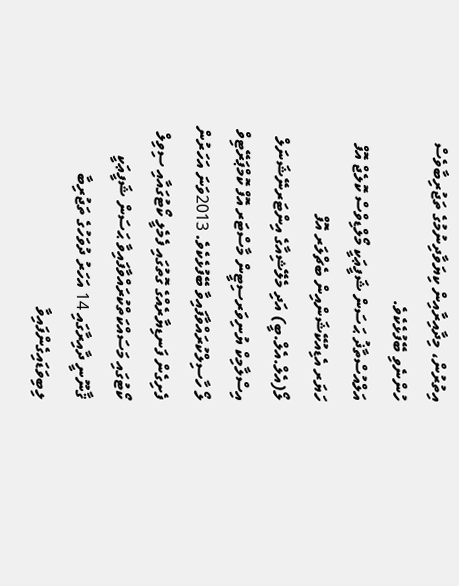އިތުރުން، މިދާއިރާއިން ކިޔަވާދިނުމުގެ ތަޖުރިބާވެސް ހުންނެވި ބޭފުޅެކެވެ.
އަލްއުސްތާޛު ޙަސަން ޝަފީޢަކީ މޯލްޑިވްސް ކޮލެޖް އޮފް ހަޔަރ އެޑިއުކޭޝަންއިން ބެޗްލަރ އޮފް ލޯ(އެލް.އެލް.ބީ) އަދި މެލޭޝިއާގެ އިންޓަރނޭޝަނަލް އިސްލާމިކް ޔުނިވަރސިޓީން މާސްޓަރ އޮފް ކޮމްޕަރޭޓިވް ލޯ ހާސިލްކުރައްވާފައިވާ ބޭފުޅެކެވެ. 2013ވަނަ އަހަރުން ފެށިގެން ފަނޑިޔާރެއްގެ ގޮތުގައި ފެމެލީ ކޯޓުގައާއި ސިވިލް ކޯޓުގައި މަސައްކަތްކުރައްވާފައިވާ ޙަސަން ޝަފީޢަކީ ޤާނޫނީ ދާއިރާގައި 14 އަހަރު ދުވަހުގެ ތަޖުރިބާ ލިބިވަޑައިގެންފައިވާ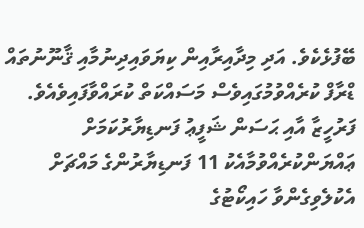ބޭފުޅެކެވެ. އަދި މިދާއިރާއިން ކިޔަވައިދިނުމާއި ޤާނޫނުތައް ޑްރާފް ކުރެއްވުމުގައިވެސް މަސައްކަތް ކުރައްވާފައިވެއެވެ.
ފަރުހީޒާ އާއި ޙަސަން ޝަފީޢު ފަނޑިޔާރުކަމަށް ޢައްޔަންކުރެއްވުމާއެކު 11 ފަނޑިޔާރުންގެ މައްޗަށް އެކުލެވިގެންވާ ހައިކޯޓުގެ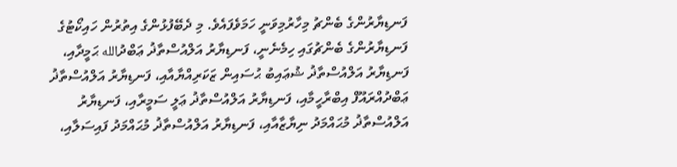ފަނޑިޔާރުންގެ ބެންޗު މިހާރުމިވަނީ ހަމަވެފައެވެ. މި ދެބޭފުޅުންގެ އިތުރުން ހައިކޯޓުގެ ފަނޑިޔާރުންގެ ބެންޗުގައި ހިމެނެނީ، ފަނޑިޔާރު އަލްއުސްތާޛު ޢަބްދުالله ޙަމީދާއި، ފަނޑިޔާރު އަލްއުސްތާޛު ޝުޢައިބު ޙުސައިން ޒަކަރިއްޔާއާއި، ފަނޑިޔާރު އަލްއުސްތާޛު ޢަބްދުއްރައޫފް އިބްރާހީމާއި، ފަނޑިޔާރު އަލްއުސްތާޛު ޢަލީ ސަމީރާއި، ފަނޑިޔާރު އަލްއުސްތާޛު މުޙައްމަދު ނިޔާޒާއާއި، ފަނޑިޔާރު އަލްއުސްތާޛު މުޙައްމަދު ފައިސަލާއި،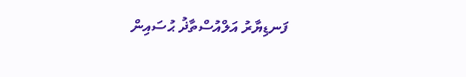ފަނޑިޔާރު އަލްއުސްތާޛު ޙުސައިން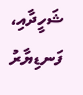ޝަހީދާއި، ފަނޑިޔާރު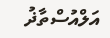އަލްއުސްތާޛު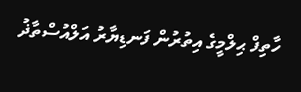ހާތިފް ޙިލްމީގެ އިތުރުން ފަނޑިޔާރު އަލްއުސްތާޛު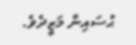ޙުސައިން މަޒީދެވެ.